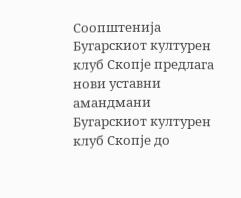Соопштенија
Бугарскиот културен клуб Скопје предлага нови уставни амандмани
Бугарскиот културен клуб Скопје до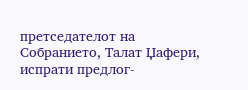претседателот на Собранието, Талат Џафери, испрати предлог-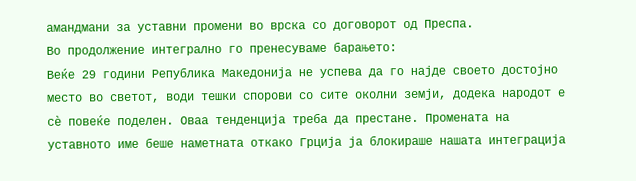амандмани за уставни промени во врска со договорот од Преспа.
Во продолжение интегрално го пренесуваме барањето:
Веќе 29 години Република Македонија не успева да го најде своето достојно место во светот, води тешки спорови со сите околни земји, додека народот е сè повеќе поделен. Оваа тенденција треба да престане. Промената на уставното име беше наметната откако Грција ја блокираше нашата интеграција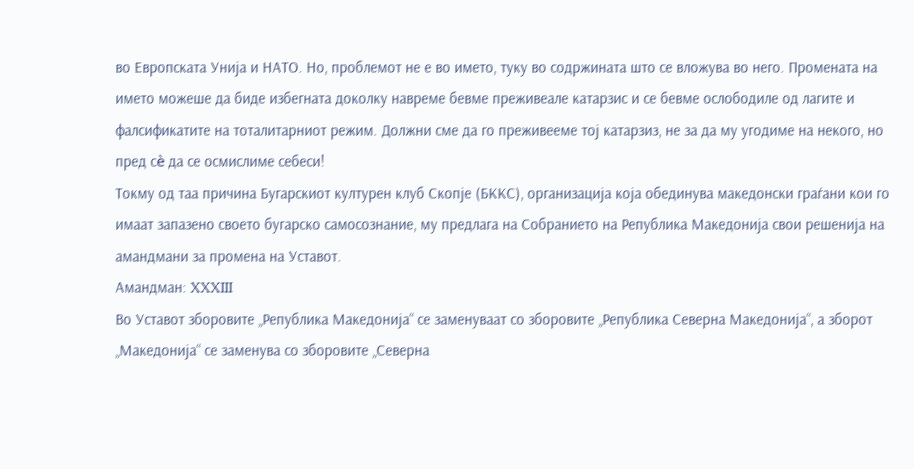во Европската Унија и НАТО. Но, проблемот не е во името, туку во содржината што се вложува во него. Промената на името можеше да биде избегната доколку навреме бевме преживеале катарзис и се бевме ослободиле од лагите и фалсификатите на тоталитарниот режим. Должни сме да го преживееме тој катарзиз, не за да му угодиме на некого, но пред сè да се осмислиме себеси!
Токму од таа причина Бугарскиот културен клуб Скопје (БККС), организација која обединува македонски граѓани кои го имаат запазено своето бугарско самосознание, му предлага на Собранието на Република Македонија свои решенија на амандмани за промена на Уставот.
Амандман: XXXIII
Во Уставот зборовите „Република Македонија“ се заменуваат со зборовите „Република Северна Македонија“, а зборот „Македонија“ се заменува со зборовите „Северна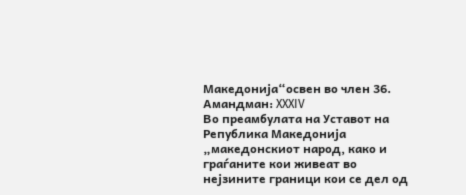Македонија“освен во член 36.
Амандман: XXXIV
Во преамбулата на Уставот на Република Македонија „македонскиот народ, како и граѓаните кои живеат во нејзините граници кои се дел од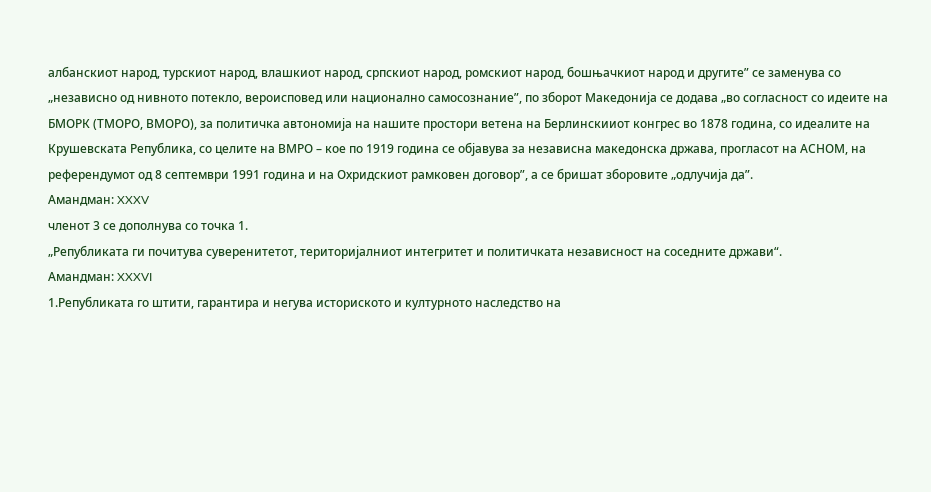албанскиот народ, турскиот народ, влашкиот народ, српскиот народ, ромскиот народ, бошњачкиот народ и другитеʺ се заменува со „независно од нивното потекло, вероисповед или национално самосознаниеʺ, по зборот Македонија се додава „во согласност со идеите на БМОРК (ТМОРО, ВМОРО), за политичка автономија на нашите простори ветена на Берлинскииот конгрес во 1878 година, со идеалите на Крушевската Република, со целите на ВМРО – кое по 1919 година се објавува за независна македонска држава, прогласот на АСНОМ, на референдумот од 8 септември 1991 година и на Охридскиот рамковен договорʺ, а се бришат зборовите „одлучија даʺ.
Амандман: XXXV
членот 3 се дополнува со точка 1.
„Републиката ги почитува суверенитетот, територијалниот интегритет и политичката независност на соседните држави“.
Амандман: XXXVI
1.Републиката го штити, гарантира и негува историското и културното наследство на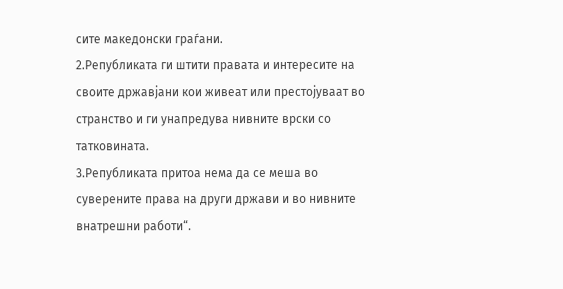сите македонски граѓани.
2.Републиката ги штити правата и интересите на своите државјани кои живеат или престојуваат во странство и ги унапредува нивните врски со татковината.
3.Републиката притоа нема да се меша во суверените права на други држави и во нивните внатрешни работи“.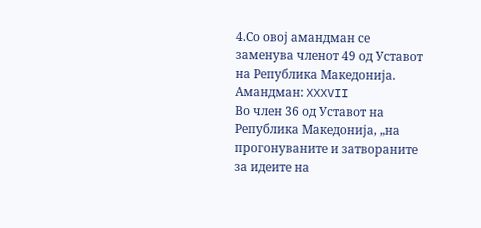4.Со овој амандман се заменува членот 49 од Уставот на Република Македонија.
Амандман: XXXVII
Во член 36 од Уставот на Република Македонија, „на прогонуваните и затвораните за идеите на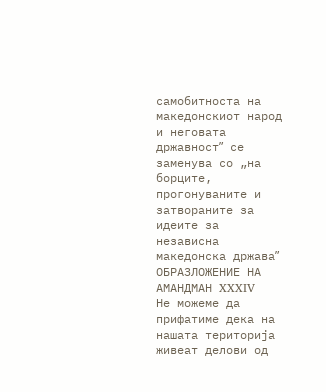самобитноста на македонскиот народ и неговата државностʺ се заменува со „на борците, прогонуваните и затвораните за идеите за независна македонска државаʺ
ОБРАЗЛОЖЕНИЕ НА АМАНДМАН XXXIV
Не можеме да прифатиме дека на нашата територија живеат делови од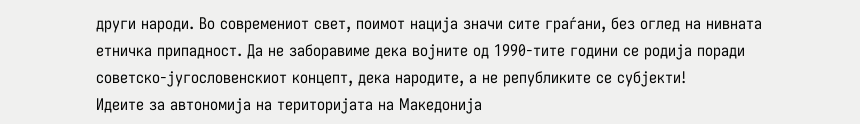други народи. Во современиот свет, поимот нација значи сите граѓани, без оглед на нивната етничка припадност. Да не заборавиме дека војните од 1990-тите години се родија поради советско-југословенскиот концепт, дека народите, а не републиките се субјекти!
Идеите за автономија на територијата на Македонија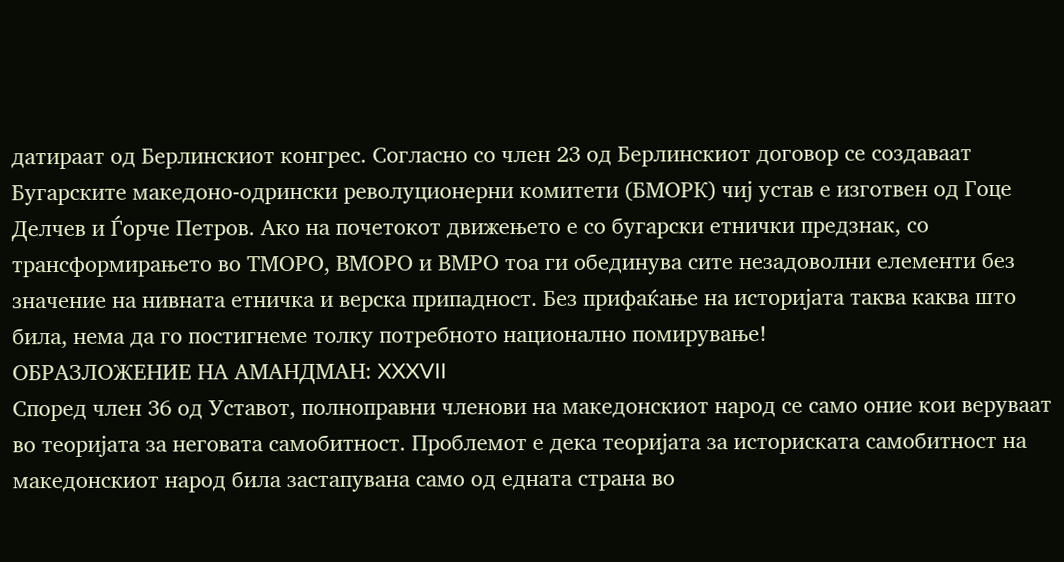датираат од Берлинскиот конгрес. Согласно со член 23 од Берлинскиот договор се создаваат Бугарските македоно-одрински револуционерни комитети (БМОРК) чиј устав е изготвен од Гоце Делчев и Ѓорче Петров. Ако на почетокот движењето е со бугарски етнички предзнак, со трансформирањето во ТМОРО, ВМОРО и ВМРО тоа ги обединува сите незадоволни елементи без значение на нивната етничка и верска припадност. Без прифаќање на историјата таква каква што била, нема да го постигнеме толку потребното национално помирување!
ОБРАЗЛОЖЕНИЕ НА АМАНДМАН: XXXVII
Според член 36 од Уставот, полноправни членови на македонскиот народ се само оние кои веруваат во теоријата за неговата самобитност. Проблемот е дека теоријата за историската самобитност на македонскиот народ била застапувана само од едната страна во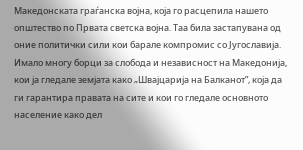Македонската граѓанска војна, која го расцепила нашето општество по Првата светска војна. Таа била застапувана од оние политички сили кои барале компромис со Југославија. Имало многу борци за слобода и независност на Македонија, кои ја гледале земјата како „Швајцарија на Балканот”, која да ги гарантира правата на сите и кои го гледале основното население како дел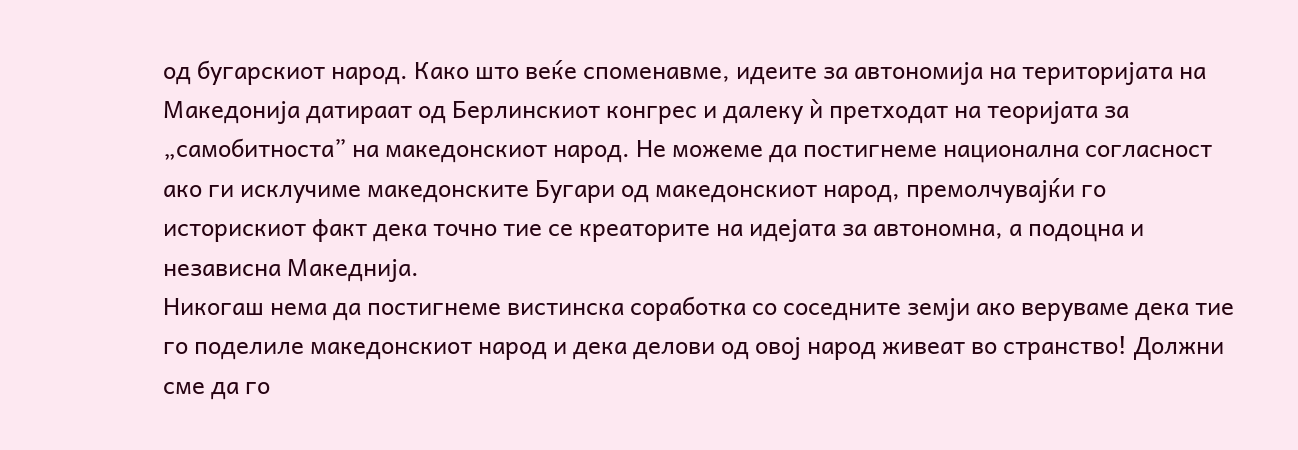од бугарскиот народ. Како што веќе споменавме, идеите за автономија на територијата на Македонија датираат од Берлинскиот конгрес и далеку ѝ претходат на теоријата за „самобитноста” на македонскиот народ. Не можеме да постигнеме национална согласност ако ги исклучиме македонските Бугари од македонскиот народ, премолчувајќи го историскиот факт дека точно тие се креаторите на идејата за автономна, а подоцна и независна Македнија.
Никогаш нема да постигнеме вистинска соработка со соседните земји ако веруваме дека тие го поделиле македонскиот народ и дека делови од овој народ живеат во странство! Должни сме да го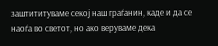заштититуваме секој наш граѓанин, каде и да се наоѓа во светот, но ако веруваме дека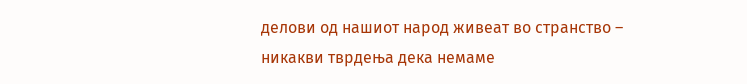делови од нашиот народ живеат во странство – никакви тврдења дека немаме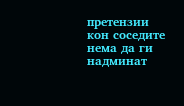претензии кон соседите нема да ги надминат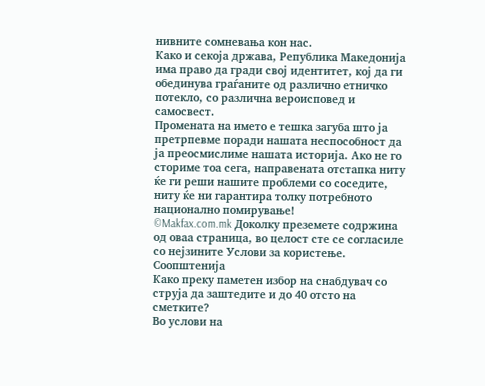нивните сомневања кон нас.
Како и секоја држава, Република Македонија има право да гради свој идентитет, кој да ги обединува граѓаните од различно етничко потекло, со различна вероисповед и самосвест.
Промената на името е тешка загуба што ја претрпевме поради нашата неспособност да ја преосмислиме нашата историја. Ако не го сториме тоа сега, направената отстапка ниту ќе ги реши нашите проблеми со соседите, ниту ќе ни гарантира толку потребното национално помирување!
©Makfax.com.mk Доколку преземете содржина од оваа страница, во целост сте се согласиле со нејзините Услови за користење.
Соопштенија
Како преку паметен избор на снабдувач со струја да заштедите и до 40 отсто на сметките?
Во услови на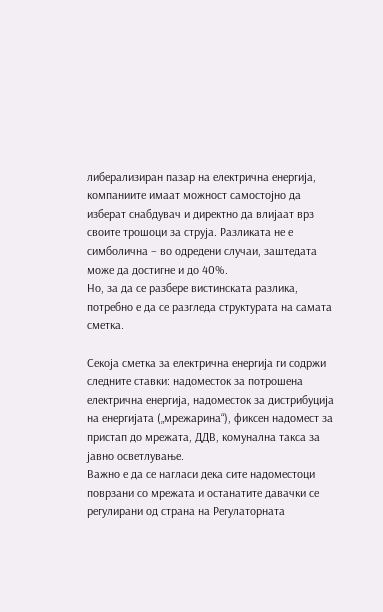либерализиран пазар на електрична енергија, компаниите имаат можност самостојно да изберат снабдувач и директно да влијаат врз своите трошоци за струја. Разликата не е симболична – во одредени случаи, заштедата може да достигне и до 40%.
Но, за да се разбере вистинската разлика, потребно е да се разгледа структурата на самата сметка.

Секоја сметка за електрична енергија ги содржи следните ставки: надоместок за потрошена електрична енергија, надоместок за дистрибуција на енергијата („мрежарина“), фиксен надомест за пристап до мрежата, ДДВ, комунална такса за јавно осветлување.
Важно е да се нагласи дека сите надоместоци поврзани со мрежата и останатите давачки се регулирани од страна на Регулаторната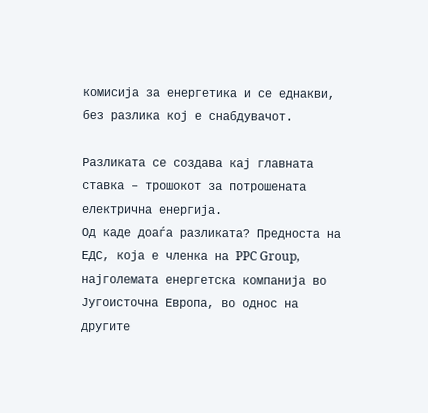комисија за енергетика и се еднакви, без разлика кој е снабдувачот.

Разликата се создава кај главната ставка – трошокот за потрошената електрична енергија.
Од каде доаѓа разликата? Предноста на ЕДС, која е членка на PPC Group, најголемата енергетска компанија во Југоисточна Европа, во однос на другите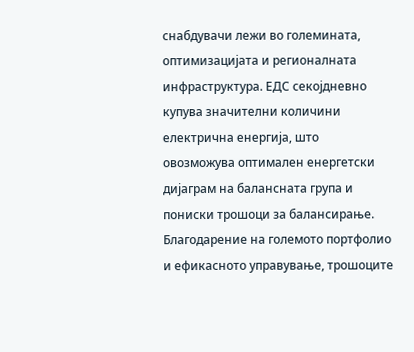снабдувачи лежи во големината, оптимизацијата и регионалната инфраструктура. ЕДС секојдневно купува значителни количини електрична енергија, што овозможува оптимален енергетски дијаграм на балансната група и пониски трошоци за балансирање. Благодарение на големото портфолио и ефикасното управување, трошоците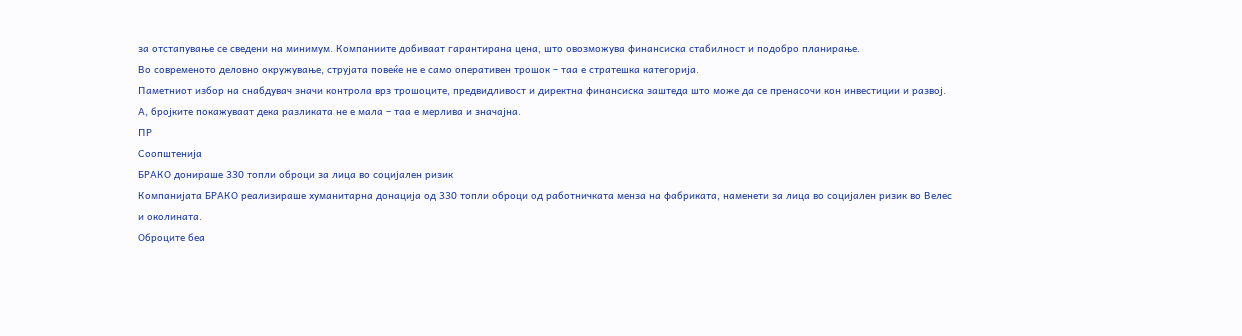за отстапување се сведени на минимум. Компаниите добиваат гарантирана цена, што овозможува финансиска стабилност и подобро планирање.
Во современото деловно окружување, струјата повеќе не е само оперативен трошок – таа е стратешка категорија.
Паметниот избор на снабдувач значи контрола врз трошоците, предвидливост и директна финансиска заштеда што може да се пренасочи кон инвестиции и развој. А, бројките покажуваат дека разликата не е мала – таа е мерлива и значајна.
ПР
Соопштенија
БРАКО донираше 330 топли оброци за лица во социјален ризик
Компанијата БРАКО реализираше хуманитарна донација од 330 топли оброци од работничката менза на фабриката, наменети за лица во социјален ризик во Велес и околината.
Оброците беа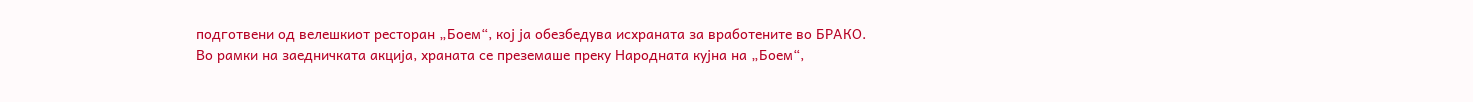подготвени од велешкиот ресторан „Боем“, кој ја обезбедува исхраната за вработените во БРАКО.
Во рамки на заедничката акција, храната се преземаше преку Народната кујна на „Боем“,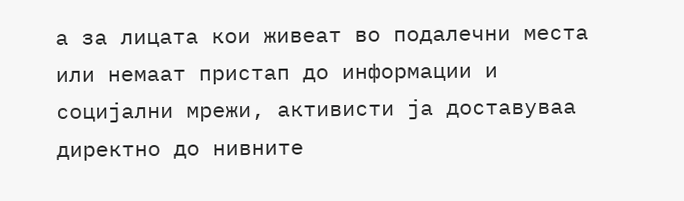а за лицата кои живеат во подалечни места или немаат пристап до информации и социјални мрежи, активисти ја доставуваа директно до нивните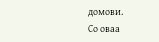домови.
Со оваа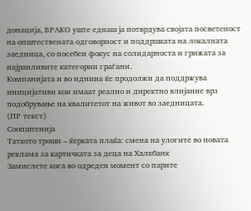донација, БРАКО уште еднаш ја потврдува својата посветеност на општествената одговорност и поддршката на локалната заедница, со посебен фокус на солидарноста и грижата за најранливите категории граѓани.
Компанијата и во иднина ќе продолжи да поддржува иницијативи кои имаат реално и директно влијание врз подобрување на квалитетот на живот во заедницата.
(ПР текст)
Соопштенија
Таткото троши – ќерката плаќа: смена на улогите во новата реклама за картичката за деца на Халкбанк
Замислете кога во одреден момент со парите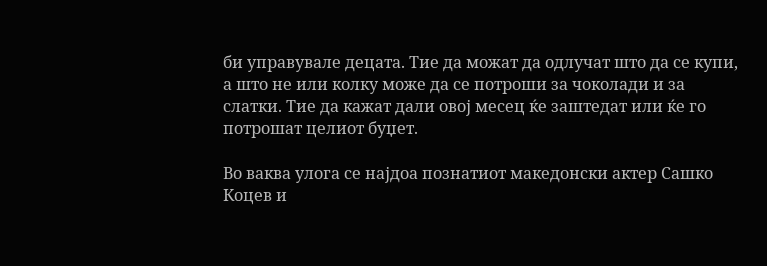би управувале децата. Тие да можат да одлучат што да се купи, а што не или колку може да се потроши за чоколади и за слатки. Тие да кажат дали овој месец ќе заштедат или ќе го потрошат целиот буџет.

Во ваква улога се најдоа познатиот македонски актер Сашко Коцев и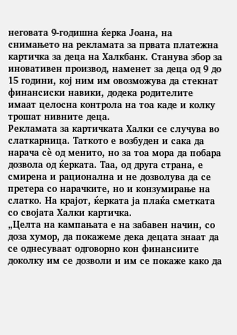неговата 9-годишна ќерка Јоана, на снимањето на рекламата за првата платежна картичка за деца на Халкбанк. Станува збор за иновативен производ, наменет за деца од 9 до 15 години, кој ним им овозможува да стекнат финансиски навики, додека родителите имаат целосна контрола на тоа каде и колку трошат нивните деца.
Рекламата за картичката Халки се случува во слаткарница. Таткото е возбуден и сака да нарача сè од менито, но за тоа мора да побара дозвола од ќерката. Таа, од друга страна, е смирена и рационална и не дозволува да се претера со нарачките, но и конзумирање на слатко. На крајот, ќерката ја плаќа сметката со својата Халки картичка.
„Целта на кампањата е на забавен начин, со доза хумор, да покажеме дека децата знаат да се однесуваат одговорно кон финансиите доколку им се дозволи и им се покаже како да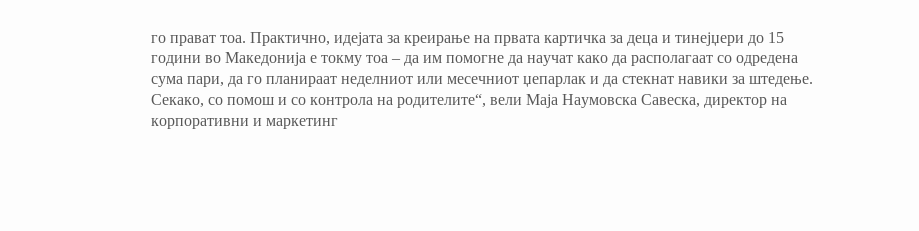го прават тоа. Практично, идејата за креирање на првата картичка за деца и тинејџери до 15 години во Македонија е токму тоа – да им помогне да научат како да располагаат со одредена сума пари, да го планираат неделниот или месечниот џепарлак и да стекнат навики за штедење. Секако, со помош и со контрола на родителите“, вели Маја Наумовска Савеска, директор на корпоративни и маркетинг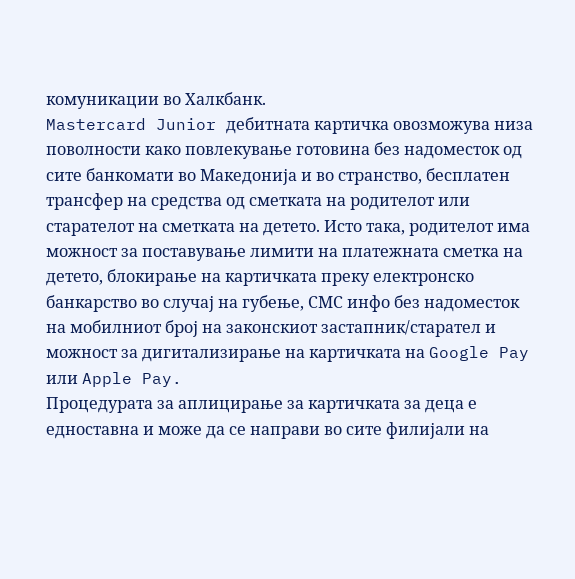комуникации во Халкбанк.
Mastercard Junior дебитната картичка овозможува низа поволности како повлекување готовина без надоместок од сите банкомати во Македонија и во странство, бесплатен трансфер на средства од сметката на родителот или старателот на сметката на детето. Исто така, родителот има можност за поставување лимити на платежната сметка на детето, блокирање на картичката преку електронско банкарство во случај на губење, СМС инфо без надоместок на мобилниот број на законскиот застапник/старател и можност за дигитализирање на картичката на Google Pay или Apple Pay.
Процедурата за аплицирање за картичката за деца е едноставна и може да се направи во сите филијали на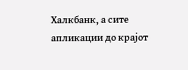Халкбанк, а сите апликации до крајот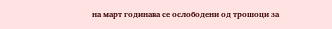на март годинава се ослободени од трошоци за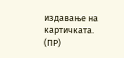издавање на картичката.
(ПР)